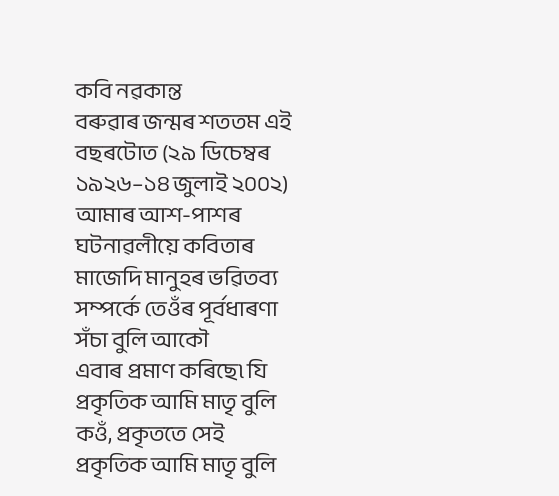কবি নৱকান্ত
বৰুৱাৰ জন্মৰ শততম এই বছৰটোত (২৯ ডিচেম্বৰ ১৯২৬–১৪ জুলাই ২০০২) আমাৰ আশ-পাশৰ
ঘটনাৱলীয়ে কবিতাৰ মাজেদি মানুহৰ ভৱিতব্য সম্পৰ্কে তেওঁৰ পূৰ্বধাৰণা সঁচা বুলি আকৌ
এবাৰ প্ৰমাণ কৰিছে৷ যি প্ৰকৃতিক আমি মাতৃ বুলি কওঁ, প্ৰকৃততে সেই
প্ৰকৃতিক আমি মাতৃ বুলি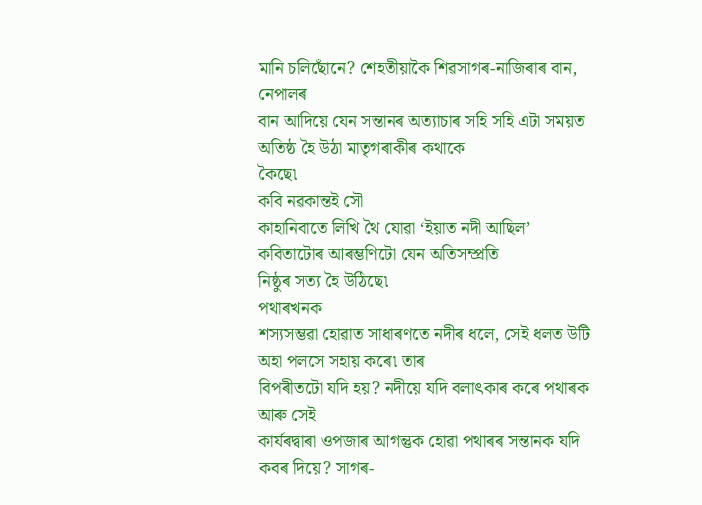মানি চলিছোঁনে? শেহতীয়াকৈ শিৱসাগৰ-নাজিৰাৰ বান,
নেপালৰ
বান আদিয়ে যেন সন্তানৰ অত্যাচাৰ সহি সহি এটা সময়ত অতিষ্ঠ হৈ উঠা মাতৃগৰাকীৰ কথাকে
কৈছে৷
কবি নৱকান্তই সৌ
কাহানিবাতে লিখি থৈ যোৱা ‘ইয়াত নদী আছিল’ কবিতাটোৰ আৰম্ভণিটো যেন অতিসম্প্ৰতি
নিষ্ঠুৰ সত্য হৈ উঠিছে৷
পথাৰখনক
শস্যসম্ভৱা হোৱাত সাধাৰণতে নদীৰ ধলে, সেই ধলত উটি অহা পলসে সহায় কৰে৷ তাৰ
বিপৰীতটো যদি হয়? নদীয়ে যদি বলাৎকাৰ কৰে পথাৰক আৰু সেই
কাৰ্যৰদ্বাৰা ওপজাৰ আগন্তুক হোৱা পথাৰৰ সন্তানক যদি কবৰ দিয়ে? সাগৰ-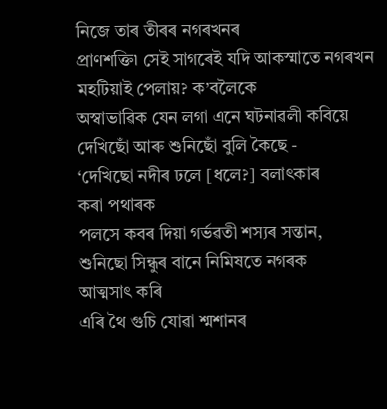নিজে তাৰ তীৰৰ নগৰখনৰ
প্ৰাণশক্তি৷ সেই সাগৰেই যদি আকস্মাতে নগৰখন মহটিয়াই পেলায়? ক’বলৈকে
অস্বাভাৱিক যেন লগা এনে ঘটনাৱলী কবিয়ে দেখিছোঁ আৰু শুনিছোঁ বুলি কৈছে -
‘দেখিছো নদীৰ ঢলে [ধলে?] বলাৎকাৰ
কৰা পথাৰক
পলসে কবৰ দিয়া গৰ্ভৱতী শস্যৰ সন্তান,
শুনিছো সিন্ধুৰ বানে নিমিষতে নগৰক
আত্মসাৎ কৰি
এৰি থৈ গুচি যোৱা শ্মশানৰ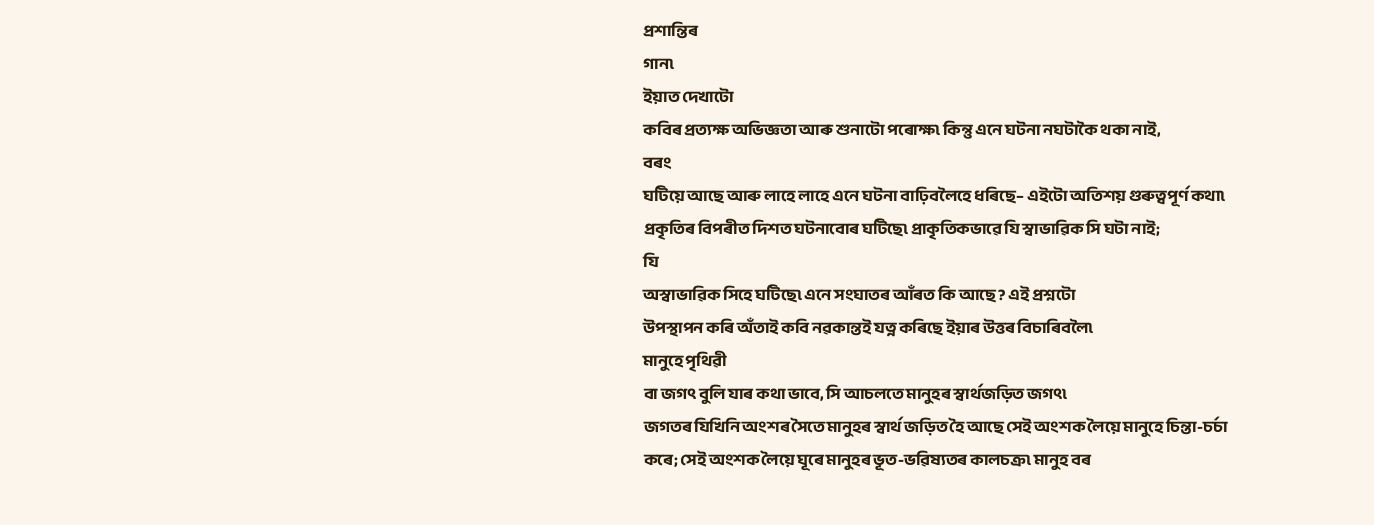প্ৰশান্তিৰ
গান৷
ইয়াত দেখাটো
কবিৰ প্ৰত্যক্ষ অভিজ্ঞতা আৰু শুনাটো পৰোক্ষ৷ কিন্তু এনে ঘটনা নঘটাকৈ থকা নাই,
বৰং
ঘটিয়ে আছে আৰু লাহে লাহে এনে ঘটনা বাঢ়িবলৈহে ধৰিছে– এইটো অতিশয় গুৰুত্বপূৰ্ণ কথা৷
প্ৰকৃতিৰ বিপৰীত দিশত ঘটনাবোৰ ঘটিছে৷ প্ৰাকৃতিকভাৱে যি স্বাভাৱিক সি ঘটা নাই;
যি
অস্বাভাৱিক সিহে ঘটিছে৷ এনে সংঘাতৰ আঁৰত কি আছে? এই প্ৰশ্নটো
উপস্থাপন কৰি অঁতাই কবি নৱকান্তই যত্ন কৰিছে ইয়াৰ উত্তৰ বিচাৰিবলৈ৷
মানুহে পৃথিৱী
বা জগৎ বুলি যাৰ কথা ভাবে, সি আচলতে মানুহৰ স্বাৰ্থজড়িত জগৎ৷
জগতৰ যিখিনি অংশৰ সৈতে মানুহৰ স্বাৰ্থ জড়িত হৈ আছে সেই অংশক লৈয়ে মানুহে চিন্তা-চৰ্চা
কৰে; সেই অংশক লৈয়ে ঘূৰে মানুহৰ ভূত-ভৱিষ্যতৰ কালচক্ৰ৷ মানুহ বৰ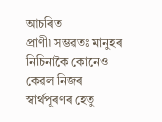আচৰিত
প্ৰাণী৷ সম্ভৱতঃ মানুহৰ নিচিনাকৈ কোনেও কেৱল নিজৰ স্বাৰ্থপূৰণৰ হেতু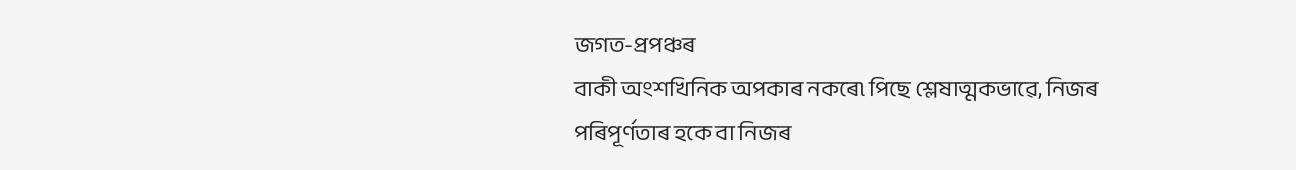জগত-প্ৰপঞ্চৰ
বাকী অংশখিনিক অপকাৰ নকৰে৷ পিছে শ্লেষাত্মকভাৱে, নিজৰ
পৰিপূৰ্ণতাৰ হকে বা নিজৰ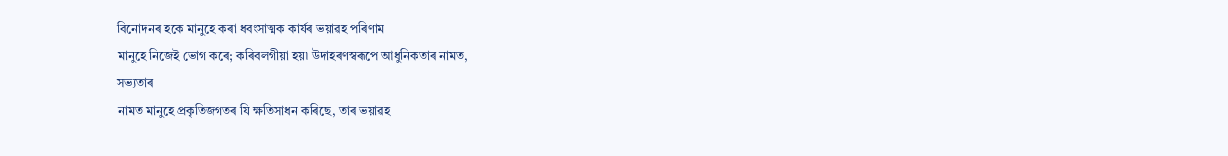বিনোদনৰ হকে মানুহে কৰা ধবংসাত্মক কাৰ্যৰ ভয়াৱহ পৰিণাম
মানুহে নিজেই ভোগ কৰে; কৰিবলগীয়া হয়৷ উদাহৰণস্বৰূপে আধুনিকতাৰ নামত,
সভ্যতাৰ
নামত মানুহে প্ৰকৃতিজগতৰ যি ক্ষতিসাধন কৰিছে, তাৰ ভয়াৱহ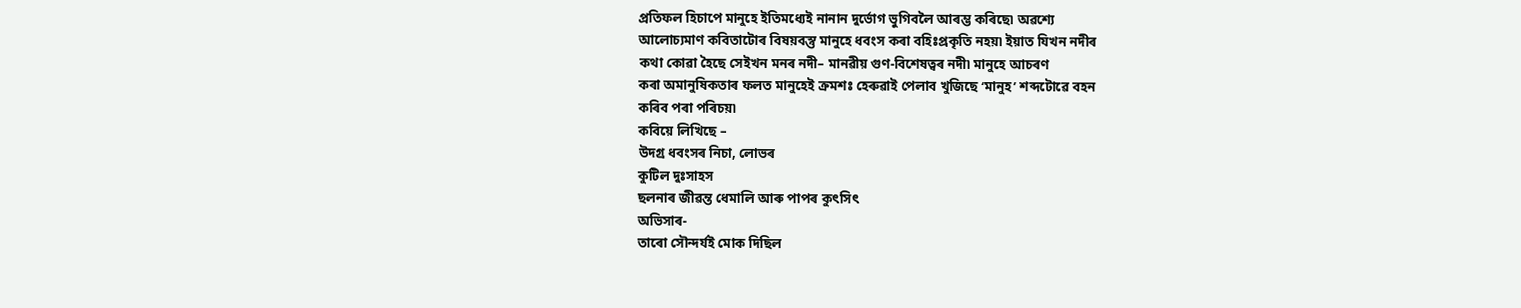প্ৰতিফল হিচাপে মানুহে ইতিমধ্যেই নানান দুৰ্ভোগ ভুগিবলৈ আৰম্ভ কৰিছে৷ অৱশ্যে
আলোচ্যমাণ কবিতাটোৰ বিষয়বস্তু মানুহে ধবংস কৰা বহিঃপ্ৰকৃতি নহয়৷ ইয়াত যিখন নদীৰ
কথা কোৱা হৈছে সেইখন মনৰ নদী– মানৱীয় গুণ-বিশেষত্বৰ নদী৷ মানুহে আচৰণ
কৰা অমানুষিকতাৰ ফলত মানুহেই ক্ৰমশঃ হেৰুৱাই পেলাব খুজিছে ‘মানুহ’ শব্দটোৱে বহন
কৰিব পৰা পৰিচয়৷
কবিয়ে লিখিছে –
উদগ্ৰ ধবংসৰ নিচা, লোভৰ
কুটিল দুঃসাহস
ছলনাৰ জীৱন্ত ধেমালি আৰু পাপৰ কুৎসিৎ
অভিসাৰ-
তাৰো সৌন্দৰ্যই মোক দিছিল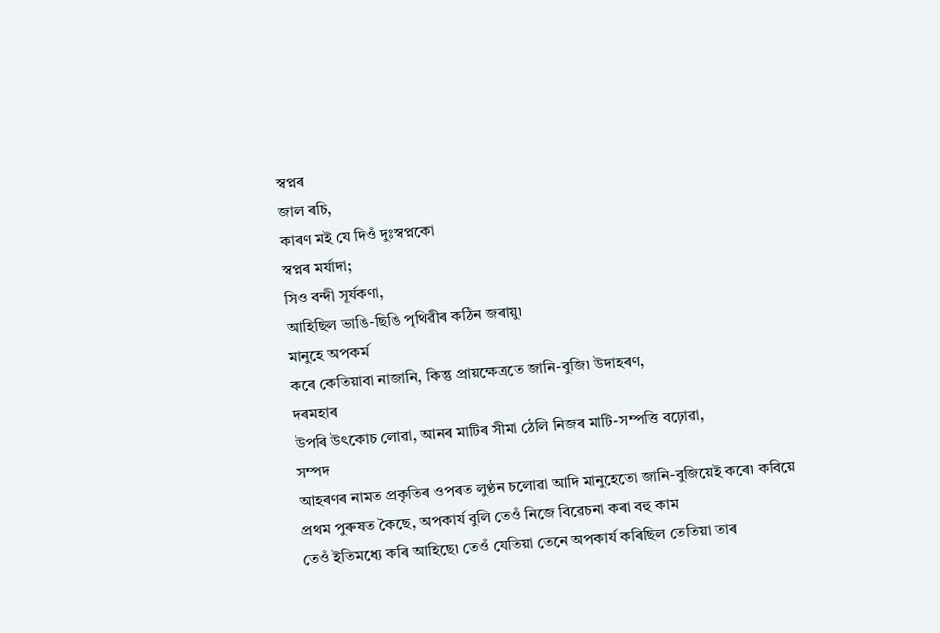স্বপ্নৰ
জাল ৰচি,
কাৰণ মই যে দিওঁ দুঃস্বপ্নকো
স্বপ্নৰ মৰ্যাদা;
সিও বন্দী সূৰ্যকণা,
আহিছিল ভাঙি-ছিঙি পৃথিৱীৰ কঠিন জৰায়ু৷
মানুহে অপকৰ্ম
কৰে কেতিয়াবা নাজানি, কিন্তু প্ৰায়ক্ষেত্ৰতে জানি-বুজি৷ উদাহৰণ,
দৰমহাৰ
উপৰি উৎকোচ লোৱা, আনৰ মাটিৰ সীমা ঠেলি নিজৰ মাটি-সম্পত্তি বঢ়োৱা,
সম্পদ
আহৰণৰ নামত প্ৰকৃতিৰ ওপৰত লুণ্ঠন চলোৱা আদি মানুহেতো জানি-বুজিয়েই কৰে৷ কবিয়ে
প্ৰথম পুৰুষত কৈছে, অপকাৰ্য বুলি তেওঁ নিজে বিৱেচনা কৰা বহু কাম
তেওঁ ইতিমধ্যে কৰি আহিছে৷ তেওঁ যেতিয়া তেনে অপকাৰ্য কৰিছিল তেতিয়া তাৰ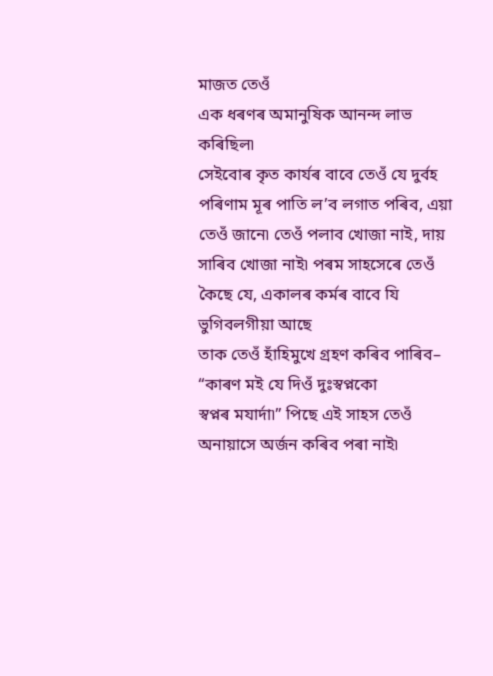মাজত তেওঁ
এক ধৰণৰ অমানুষিক আনন্দ লাভ কৰিছিল৷
সেইবোৰ কৃত কাৰ্যৰ বাবে তেওঁ যে দুৰ্বহ পৰিণাম মূৰ পাতি ল’ব লগাত পৰিব, এয়া
তেওঁ জানে৷ তেওঁ পলাব খোজা নাই, দায় সাৰিব খোজা নাই৷ পৰম সাহসেৰে তেওঁ
কৈছে যে, একালৰ কৰ্মৰ বাবে যি ভুগিবলগীয়া আছে
তাক তেওঁ হাঁহিমুখে গ্ৰহণ কৰিব পাৰিব– “কাৰণ মই যে দিওঁ দুঃস্বপ্নকো
স্বপ্নৰ মযাৰ্দা৷” পিছে এই সাহস তেওঁ অনায়াসে অৰ্জন কৰিব পৰা নাই৷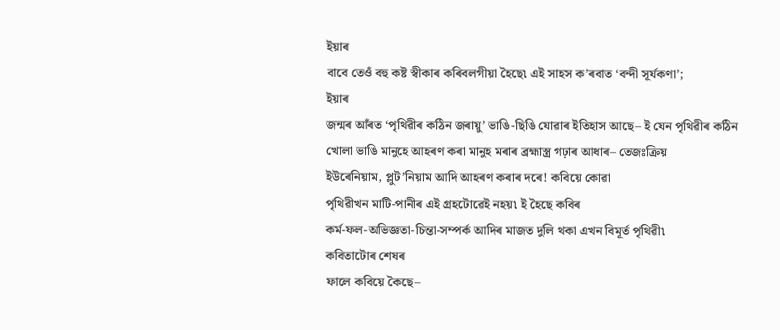ইয়াৰ
বাবে তেওঁ বহু কষ্ট স্বীকাৰ কৰিবলগীয়া হৈছে৷ এই সাহস ক’ৰবাত ‘বন্দী সূৰ্যকণা’;
ইয়াৰ
জন্মৰ আঁৰত ‘পৃথিৱীৰ কঠিন জৰায়ু’ ভাঙি-ছিঙি যোৱাৰ ইতিহাস আছে– ই যেন পৃথিৱীৰ কঠিন
খোলা ভাঙি মানুহে আহৰণ কৰা মানুহ মৰাৰ ব্ৰহ্মাস্ত্ৰ গঢ়াৰ আধাৰ– তেজঃক্ৰিয়
ইউৰেনিয়াম, প্লুট’নিয়াম আদি আহৰণ কৰাৰ দৰে! কবিয়ে কোৱা
পৃথিৱীখন মাটি-পানীৰ এই গ্ৰহটোৱেই নহয়৷ ই হৈছে কবিৰ
কৰ্ম-ফল-অভিজ্ঞতা-চিন্তা-সম্পৰ্ক আদিৰ মাজত দুলি থকা এখন বিমূৰ্ত পৃথিৱী৷
কবিতাটোৰ শেষৰ
ফালে কবিয়ে কৈছে–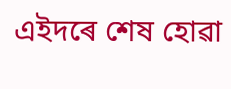এইদৰে শেষ হোৱা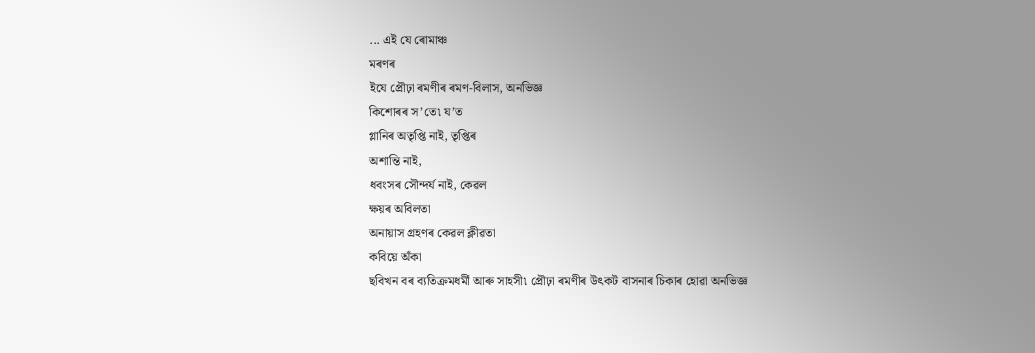... এই যে ৰোমাঞ্চ
মৰণৰ
ইযে প্ৰৌঢ়া ৰমণীৰ ৰমণ-বিলাস, অনভিজ্ঞ
কিশোৰৰ স’তে৷ য’ত
গ্লানিৰ অতৃপ্তি নাই, তৃপ্তিৰ
অশান্তি নাই,
ধবংসৰ সৌন্দৰ্য নাই, কেৱল
ক্ষয়ৰ অবিলতা
অনায়াস গ্ৰহণৰ কেৱল ক্লীৱতা
কবিয়ে অঁকা
ছবিখন বৰ ব্যতিক্ৰমধৰ্মী আৰু সাহসী৷ প্ৰৌঢ়া ৰমণীৰ উৎকট বাসনাৰ চিকাৰ হোৱা অনভিজ্ঞ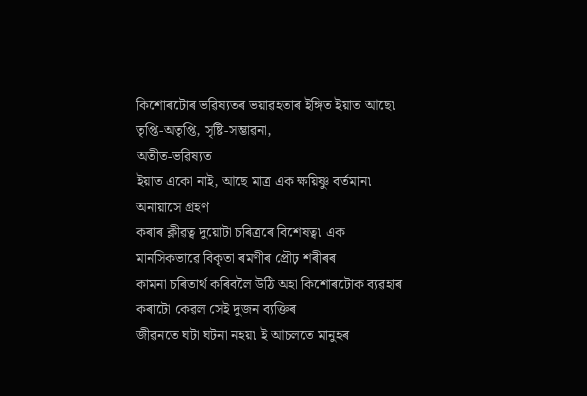কিশোৰটোৰ ভৱিষ্যতৰ ভয়াৱহতাৰ ইঙ্গিত ইয়াত আছে৷ তৃপ্তি-অতৃপ্তি, সৃষ্টি-সম্ভাৱনা,
অতীত-ভৱিষ্যত
ইয়াত একো নাই, আছে মাত্ৰ এক ক্ষয়িষ্ণু বৰ্তমান৷ অনায়াসে গ্ৰহণ
কৰাৰ ক্লীৱত্ব দুয়োটা চৰিত্ৰৰে বিশেষত্ব৷ এক মানসিকভাৱে বিকৃতা ৰমণীৰ প্ৰৌঢ় শৰীৰৰ
কামনা চৰিতাৰ্থ কৰিবলৈ উঠি অহা কিশোৰটোক ব্যৱহাৰ কৰাটো কেৱল সেই দুজন ব্যক্তিৰ
জীৱনতে ঘটা ঘটনা নহয়৷ ই আচলতে মানুহৰ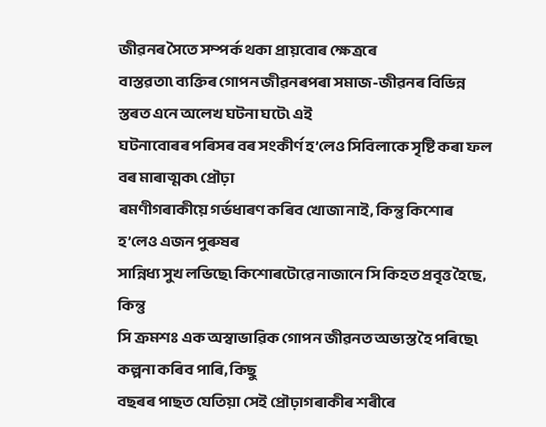জীৱনৰ সৈতে সম্পৰ্ক থকা প্ৰায়বোৰ ক্ষেত্ৰৰে
বাস্তৱতা৷ ব্যক্তিৰ গোপন জীৱনৰপৰা সমাজ-জীৱনৰ বিভিন্ন স্তৰত এনে অলেখ ঘটনা ঘটে৷ এই
ঘটনাবোৰৰ পৰিসৰ বৰ সংকীৰ্ণ হ’লেও সিবিলাকে সৃষ্টি কৰা ফল বৰ মাৰাত্মক৷ প্ৰৌঢ়া
ৰমণীগৰাকীয়ে গৰ্ভধাৰণ কৰিব খোজা নাই, কিন্তু কিশোৰ হ’লেও এজন পুৰুষৰ
সান্নিধ্য সুখ লভিছে৷ কিশোৰটোৱে নাজানে সি কিহত প্ৰবৃত্ত হৈছে, কিন্তু
সি ক্ৰমশঃ এক অস্বাভাৱিক গোপন জীৱনত অভ্যস্ত হৈ পৰিছে৷ কল্পনা কৰিব পাৰি, কিছু
বছৰৰ পাছত যেতিয়া সেই প্ৰৌঢ়াগৰাকীৰ শৰীৰে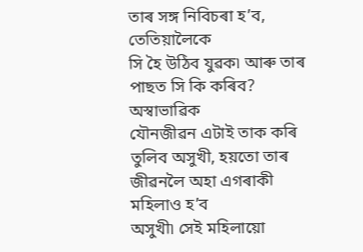তাৰ সঙ্গ নিবিচৰা হ’ব, তেতিয়ালৈকে
সি হৈ উঠিব যুৱক৷ আৰু তাৰ পাছত সি কি কৰিব? অস্বাভাৱিক
যৌনজীৱন এটাই তাক কৰি তুলিব অসুখী, হয়তো তাৰ জীৱনলৈ অহা এগৰাকী মহিলাও হ’ব
অসুখী৷ সেই মহিলায়ো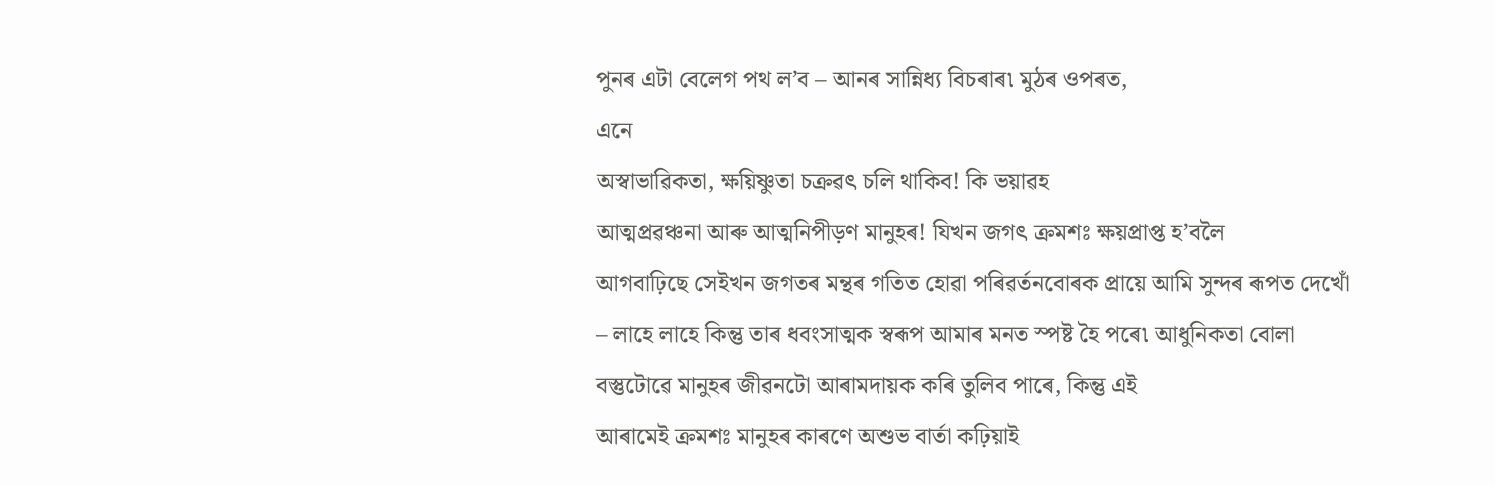পুনৰ এটা বেলেগ পথ ল’ব – আনৰ সান্নিধ্য বিচৰাৰ৷ মুঠৰ ওপৰত,
এনে
অস্বাভাৱিকতা, ক্ষয়িষ্ণুতা চক্ৰৱৎ চলি থাকিব! কি ভয়াৱহ
আত্মপ্ৰৱঞ্চনা আৰু আত্মনিপীড়ণ মানুহৰ! যিখন জগৎ ক্ৰমশঃ ক্ষয়প্ৰাপ্ত হ’বলৈ
আগবাঢ়িছে সেইখন জগতৰ মন্থৰ গতিত হোৱা পৰিৱৰ্তনবোৰক প্ৰায়ে আমি সুন্দৰ ৰূপত দেখোঁ
– লাহে লাহে কিন্তু তাৰ ধবংসাত্মক স্বৰূপ আমাৰ মনত স্পষ্ট হৈ পৰে৷ আধুনিকতা বোলা
বস্তুটোৱে মানুহৰ জীৱনটো আৰামদায়ক কৰি তুলিব পাৰে, কিন্তু এই
আৰামেই ক্ৰমশঃ মানুহৰ কাৰণে অশুভ বাৰ্তা কঢ়িয়াই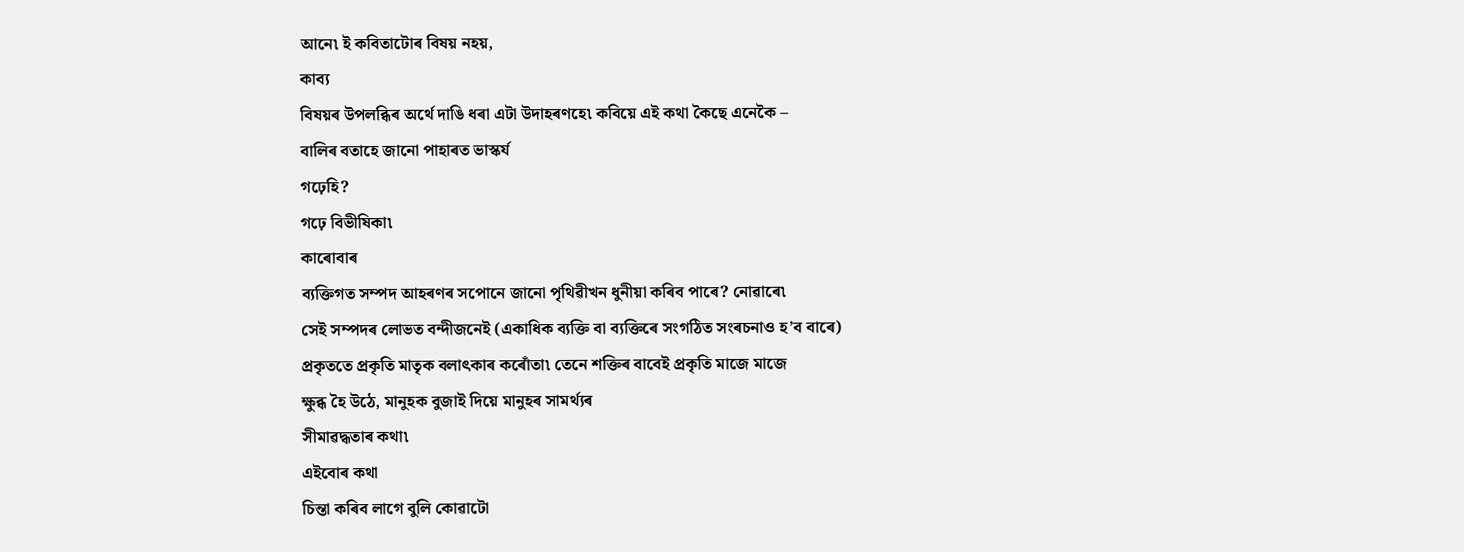আনে৷ ই কবিতাটোৰ বিষয় নহয়,
কাব্য
বিষয়ৰ উপলব্ধিৰ অৰ্থে দাঙি ধৰা এটা উদাহৰণহে৷ কবিয়ে এই কথা কৈছে এনেকৈ –
বালিৰ বতাহে জানো পাহাৰত ভাস্কৰ্য
গঢ়েহি?
গঢ়ে বিভীষিকা৷
কাৰোবাৰ
ব্যক্তিগত সম্পদ আহৰণৰ সপোনে জানো পৃথিৱীখন ধুনীয়া কৰিব পাৰে? নোৱাৰে৷
সেই সম্পদৰ লোভত বন্দীজনেই (একাধিক ব্যক্তি বা ব্যক্তিৰে সংগঠিত সংৰচনাও হ’ব বাৰে)
প্ৰকৃততে প্ৰকৃতি মাতৃক বলাৎকাৰ কৰোঁতা৷ তেনে শক্তিৰ বাবেই প্ৰকৃতি মাজে মাজে
ক্ষুব্ধ হৈ উঠে, মানুহক বুজাই দিয়ে মানুহৰ সামৰ্থ্যৰ
সীমাৱদ্ধতাৰ কথা৷
এইবোৰ কথা
চিন্তা কৰিব লাগে বুলি কোৱাটো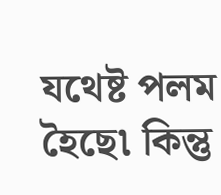যথেষ্ট পলম হৈছে৷ কিন্তু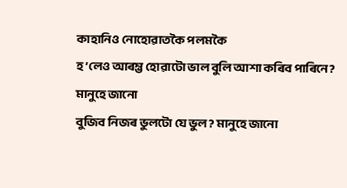কাহানিও নোহোৱাতকৈ পলমকৈ
হ’লেও আৰম্ভ হোৱাটো ভাল বুলি আশা কৰিব পাৰিনে?
মানুহে জানো
বুজিব নিজৰ ভুলটো যে ভুল? মানুহে জানো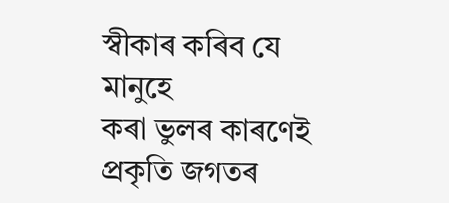স্বীকাৰ কৰিব যে মানুহে
কৰা ভুলৰ কাৰণেই প্ৰকৃতি জগতৰ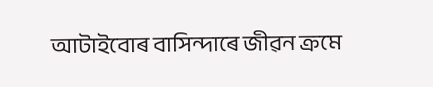আটাইবোৰ বাসিন্দাৰে জীৱন ক্ৰমে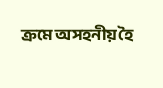ক্ৰমে অসহনীয় হৈ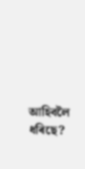আহিবলৈ ধৰিছে?